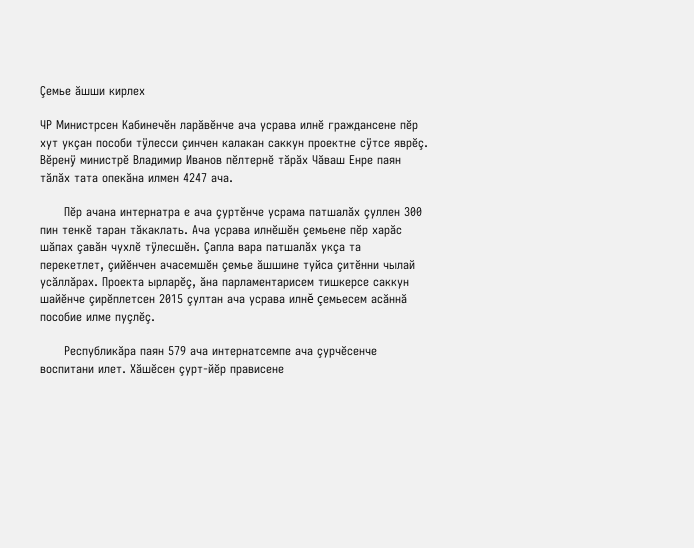Çемье ăшши кирлех

ЧР Министрсен Кабинечĕн ларăвĕнче ача усрава илнĕ граждансене пĕр хут укçан пособи тÿлесси çинчен калакан саккун проектне сÿтсе яврĕç. Вĕренÿ министрĕ Владимир Иванов пĕлтернĕ тăрăх Чăваш Енре паян тăлăх тата опекăна илмен 4247 ача.

      Пĕр ачана интернатра е ача çуртĕнче усрама патшалăх çуллен 300 пин тенкĕ таран тăкаклать. Ача усрава илнĕшĕн çемьене пĕр харăс шăпах çавăн чухлĕ тÿлесшĕн. Çапла вара патшалăх укçа та перекетлет, çийĕнчен ачасемшĕн çемье ăшшине туйса çитĕнни чылай усăллăрах. Проекта ырларĕç, ăна парламентарисем тишкерсе саккун шайĕнче çирĕплетсен 2015 çултан ача усрава илнĕ çемьесем асăннă пособие илме пуçлĕç.

      Республикăра паян 579 ача интернатсемпе ача çурчĕсенче воспитани илет. Хăшĕсен çурт-йĕр прависене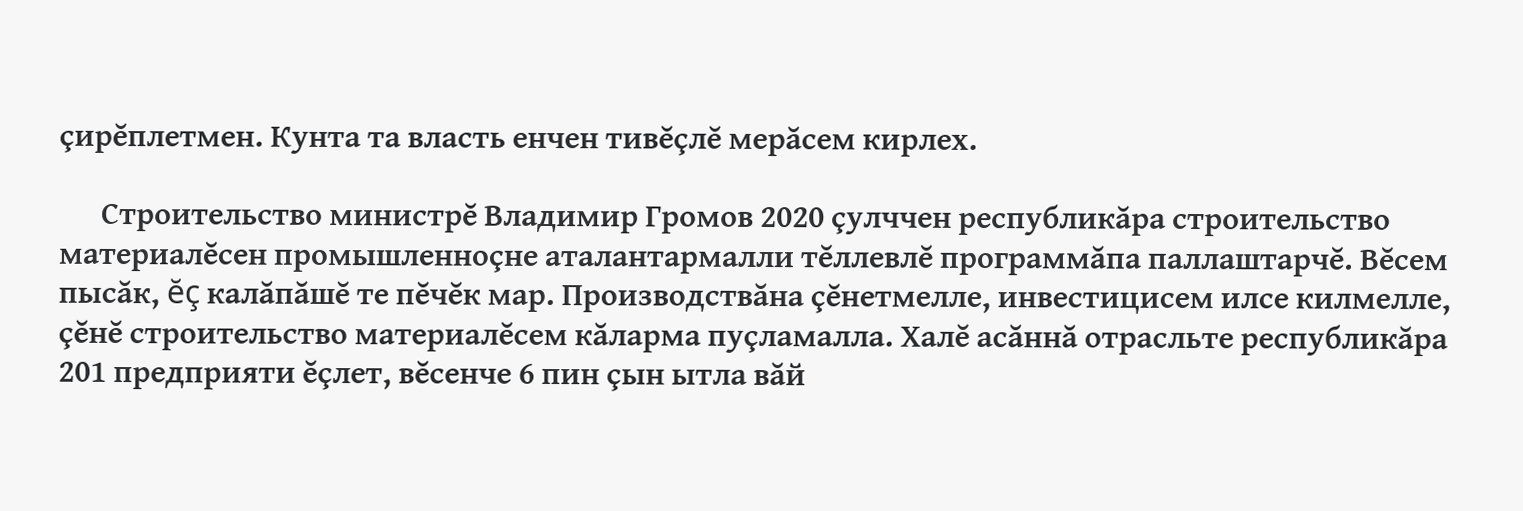çирĕплетмен. Кунта та власть енчен тивĕçлĕ мерăсем кирлех.

      Строительство министрĕ Владимир Громов 2020 çулччен республикăра строительство материалĕсен промышленноçне аталантармалли тĕллевлĕ программăпа паллаштарчĕ. Вĕсем пысăк, ĕç калăпăшĕ те пĕчĕк мар. Производствăна çĕнетмелле, инвестицисем илсе килмелле, çĕнĕ строительство материалĕсем кăларма пуçламалла. Халĕ асăннă отрасльте республикăра 201 предприяти ĕçлет, вĕсенче 6 пин çын ытла вăй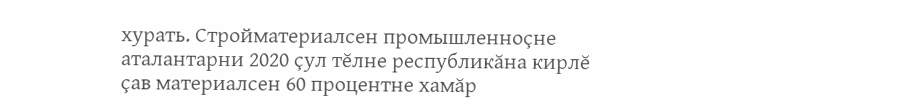хурать. Стройматериалсен промышленноçне аталантарни 2020 çул тĕлне республикăна кирлĕ çав материалсен 60 процентне хамăр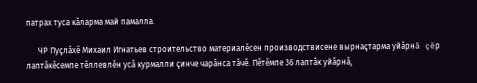патрах туса кăларма май памалла.

      ЧР Пуçлăхĕ Михаил Игнатьев строительство материалĕсен производствисене вырнаçтарма уйăрнă çĕр лаптăкĕсемпе тĕллевлĕн усă курмалли çинче чарăнса тăчĕ. Пĕтĕмпе 36 лаптăк уйăрнă,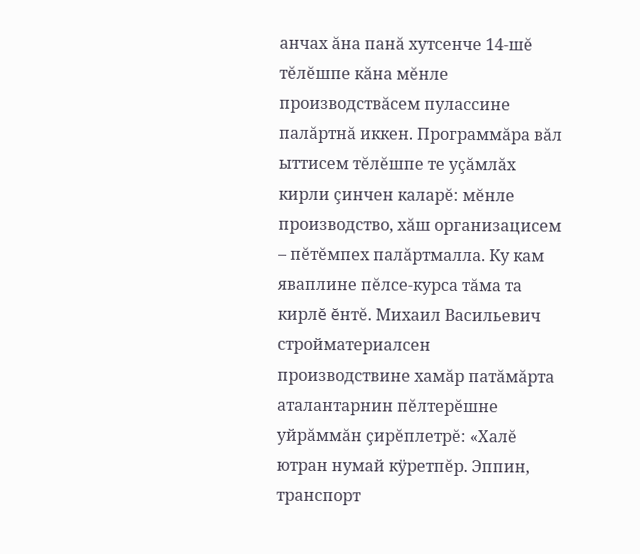анчах ăна панă хутсенче 14-шĕ тĕлĕшпе кăна мĕнле производствăсем пулассине палăртнă иккен. Программăра вăл ыттисем тĕлĕшпе те уçăмлăх кирли çинчен каларĕ: мĕнле производство, хăш организацисем – пĕтĕмпех палăртмалла. Ку кам яваплине пĕлсе-курса тăма та кирлĕ ĕнтĕ. Михаил Васильевич стройматериалсен производствине хамăр патăмăрта аталантарнин пĕлтерĕшне уйрăммăн çирĕплетрĕ: «Халĕ ютран нумай кÿретпĕр. Эппин, транспорт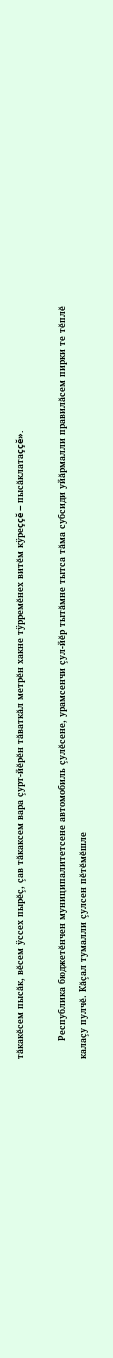тăкакĕсем пысăк, вĕсем ÿссех пырĕç, çав тăкаксем вара çурт-йĕрĕн тăваткăл метрĕн хакне тÿрремĕнех витĕм кÿреççĕ – пысăклатаççĕ».

      Республика бюджетĕнчен муниципалитетсене автомобиль çулĕсене, урамсенчи çул-йĕр тытăмне тытса тăма субсиди уйăрмалли правилăсем пирки те тĕплĕ калаçу пулчĕ. Кăçал тумалли çулсен пĕтĕмĕшле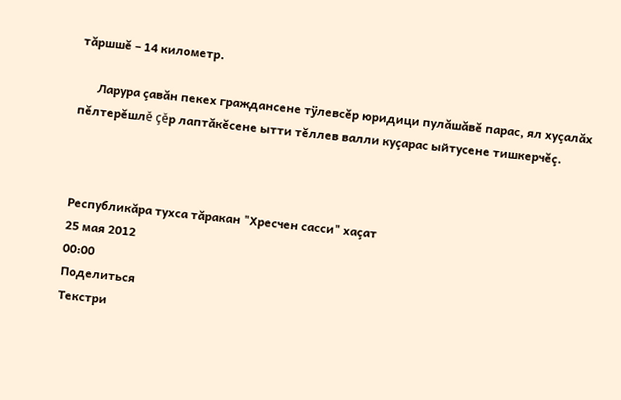тăршшĕ – 14 километр.

      Ларура çавăн пекех граждансене тÿлевсĕр юридици пулăшăвĕ парас, ял хуçалăх пĕлтерĕшлĕ çĕр лаптăкĕсене ытти тĕллев валли куçарас ыйтусене тишкерчĕç.



Республикăра тухса тăракан "Хресчен сасси" хаçат
25 мая 2012
00:00
Поделиться
Текстри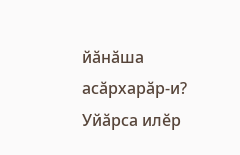йӑнӑша асӑрхарӑр-и?
Уйӑрса илӗр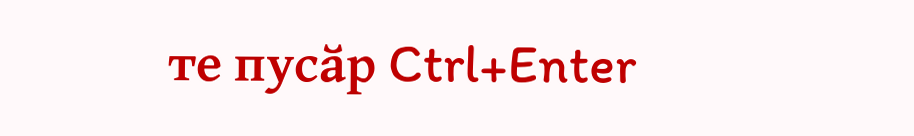те пусӑр Ctrl+Enter